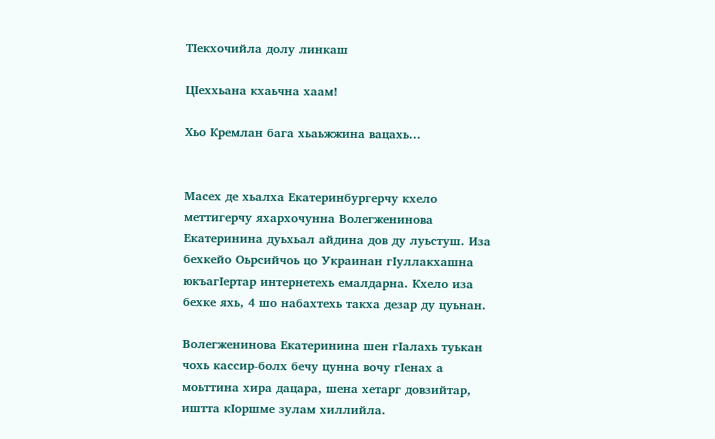ТIекхочийла долу линкаш

ЦIеххьана кхаьчна хаам!

Хьо Кремлан бага хьаьжжина вацахь...


Масех де хьалха Екатеринбургерчу кхело меттигерчу яхархочунна Волегженинова Екатеринина дуьхьал айдина дов ду луьстуш. Иза бехкейо Оьрсийчоь цо Украинан гIуллакхашна юкъагIертар интернетехь емалдарна. Кхело иза бехке яхь, 4 шо набахтехь такха дезар ду цуьнан.

Волегженинова Екатеринина шен гIалахь туькан чохь кассир-болх бечу цунна вочу гIенах а моьттина хира дацара, шена хетарг довзийтар, иштта кIоршме зулам хиллийла.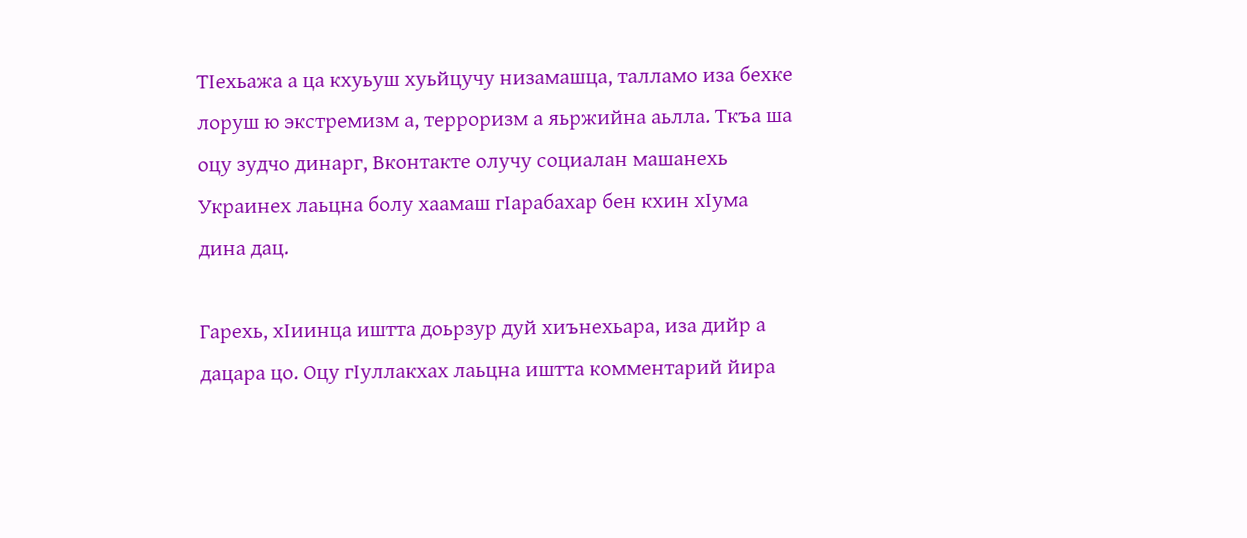ТIехьажа а ца кхуьуш хуьйцучу низамашца, талламо иза бехке лоруш ю экстремизм а, терроризм а яьржийна аьлла. Ткъа ша оцу зудчо динарг, Вконтакте олучу социалан машанехь Украинех лаьцна болу хаамаш гIарабахар бен кхин хIума дина дац.

Гарехь, хIиинца иштта доьрзур дуй хиънехьара, иза дийр а дацара цо. Оцу гIуллакхах лаьцна иштта комментарий йира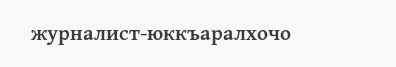журналист-юккъаралхочо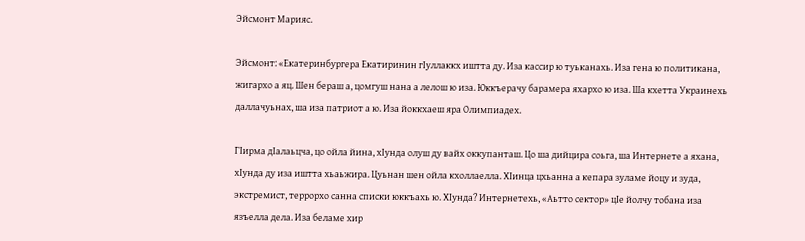Эйсмонт Марияс.

Эйсмонт: «Екатеринбургера Екатиринин гIуллаккх иштта ду. Иза кассир ю туьканахь. Иза гена ю политикана, жигархо а яц. Шен бераш а, цомгуш нана а лелош ю иза. Юккъерачу барамера яхархо ю иза. Ша кхетта Украинехь даллачуьнах, ша иза патриот а ю. Иза йоккхаеш яра Олимпиадех.

ГIирма дIалаьцча, цо ойла йина, хIунда олуш ду вайх оккупанташ. Цо ша дийцира соьга, ша Интернете а яхана, хIунда ду иза иштта хьаьжира. Цуьнан шен ойла кхоллаелла. ХIинца цхьанна а кепара зуламе йоцу и зуда, экстремист, террорхо санна списки юккъахь ю. ХIунда? Интернетехь, «Аьтто сектор» цIе йолчу тобана иза язъелла дела. Иза беламе хир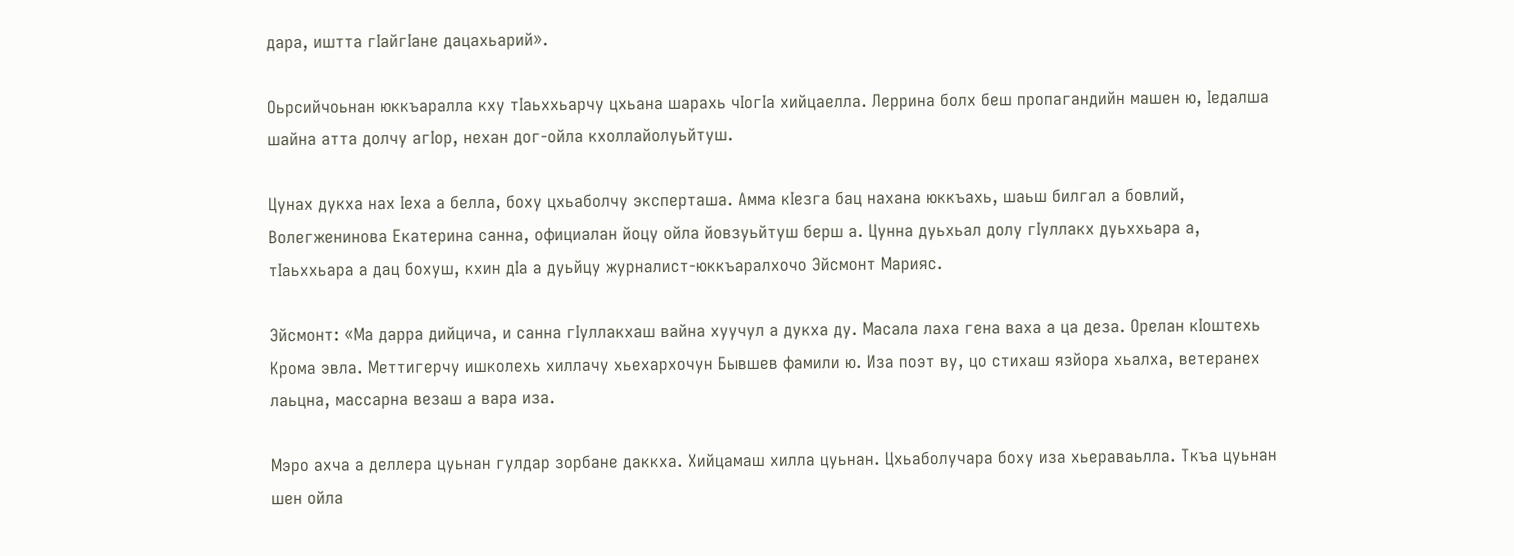дара, иштта гIайгIане дацахьарий».

Оьрсийчоьнан юккъаралла кху тIаьххьарчу цхьана шарахь чIогIа хийцаелла. Леррина болх беш пропагандийн машен ю, Iедалша шайна атта долчу агIор, нехан дог-ойла кхоллайолуьйтуш.

Цунах дукха нах Iеха а белла, боху цхьаболчу эксперташа. Амма кIезга бац нахана юккъахь, шаьш билгал а бовлий, Волегженинова Екатерина санна, официалан йоцу ойла йовзуьйтуш берш а. Цунна дуьхьал долу гIуллакх дуьххьара а, тIаьххьара а дац бохуш, кхин дIа а дуьйцу журналист-юккъаралхочо Эйсмонт Марияс.

Эйсмонт: «Ма дарра дийцича, и санна гIуллакхаш вайна хуучул а дукха ду. Масала лаха гена ваха а ца деза. Орелан кIоштехь Крома эвла. Меттигерчу ишколехь хиллачу хьехархочун Бывшев фамили ю. Иза поэт ву, цо стихаш язйора хьалха, ветеранех лаьцна, массарна везаш а вара иза.

Мэро ахча а деллера цуьнан гулдар зорбане даккха. Хийцамаш хилла цуьнан. Цхьаболучара боху иза хьераваьлла. Ткъа цуьнан шен ойла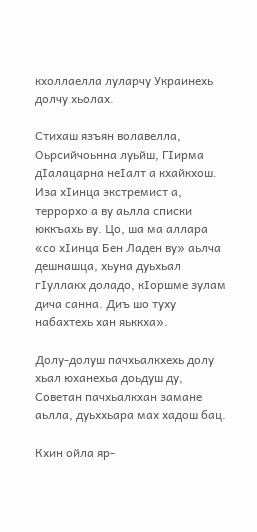кхоллаелла луларчу Украинехь долчу хьолах.

Стихаш язъян волавелла, Оьрсийчоьнна луьйш, ГIирма дIалацарна неIалт а кхайкхош. Иза хIинца экстремист а, террорхо а ву аьлла списки юккъахь ву. Цо, ша ма аллара «со хIинца Бен Ладен ву» аьлча дешнашца, хьуна дуьхьал гIуллакх доладо, кIоршме зулам дича санна. Диъ шо туху набахтехь хан яьккха».

Долу-долуш пачхьалкхехь долу хьал юханехьа доьдуш ду, Советан пачхьалкхан замане аьлла, дуьххьара мах хадош бац.

Кхин ойла яр-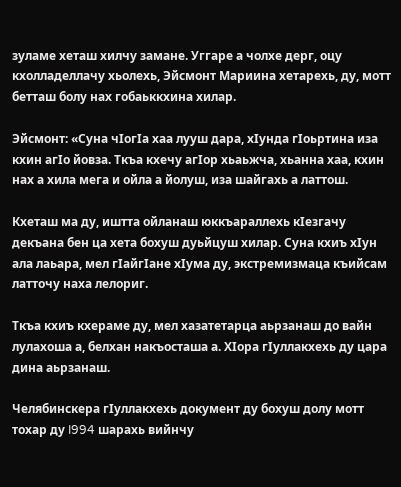зуламе хеташ хилчу замане. Уггаре а чолхе дерг, оцу кхолладеллачу хьолехь, Эйсмонт Мариина хетарехь, ду, мотт бетташ болу нах гобаьккхина хилар.

Эйсмонт: «Суна чIогIа хаа лууш дара, хIунда гIоьртина иза кхин агIо йовза. Ткъа кхечу агIор хьаьжча, хьанна хаа, кхин нах а хила мега и ойла а йолуш, иза шайгахь а латтош.

Кхеташ ма ду, иштта ойланаш юккъараллехь кIезгачу декъана бен ца хета бохуш дуьйцуш хилар. Суна кхиъ хIун ала лаьара, мел гIайгIане хIума ду, экстремизмаца къийсам латточу наха лелориг.

Ткъа кхиъ кхераме ду, мел хазатетарца аьрзанаш до вайн лулахоша а, белхан накъосташа а. ХIора гIуллакхехь ду цара дина аьрзанаш.

Челябинскера гIуллакхехь документ ду бохуш долу мотт тохар ду I994 шарахь вийнчу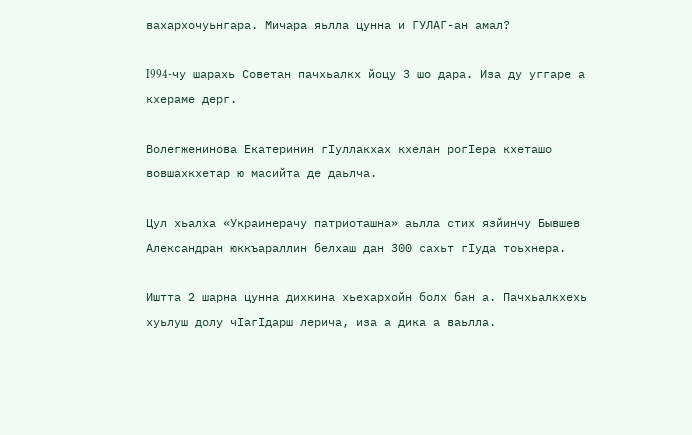вахархочуьнгара. Мичара яьлла цунна и ГУЛАГ-ан амал?

I994-чу шарахь Советан пачхьалкх йоцу 3 шо дара. Иза ду уггаре а кхераме дерг.

Волегженинова Екатеринин гIуллакхах кхелан рогIера кхеташо вовшахкхетар ю масийта де даьлча.

Цул хьалха «Украинерачу патриоташна» аьлла стих язйинчу Бывшев Александран юккъараллин белхаш дан 300 сахьт гIуда тоьхнера.

Иштта 2 шарна цунна дихкина хьехархойн болх бан а. Пачхьалкхехь хуьлуш долу чIагIдарш лерича, иза а дика а ваьлла.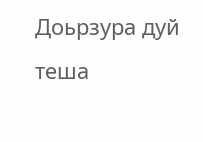Доьрзура дуй теша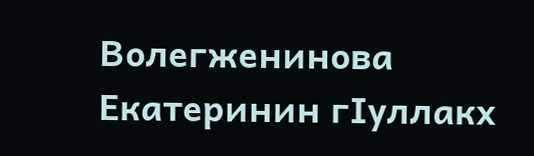Волегженинова Екатеринин гIуллакх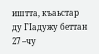иштта, къаьстар ду ГIадужу беттан 27 –чу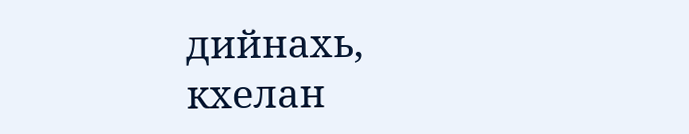дийнахь, кхелан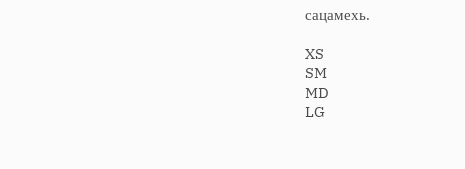сацамехь.

XS
SM
MD
LG